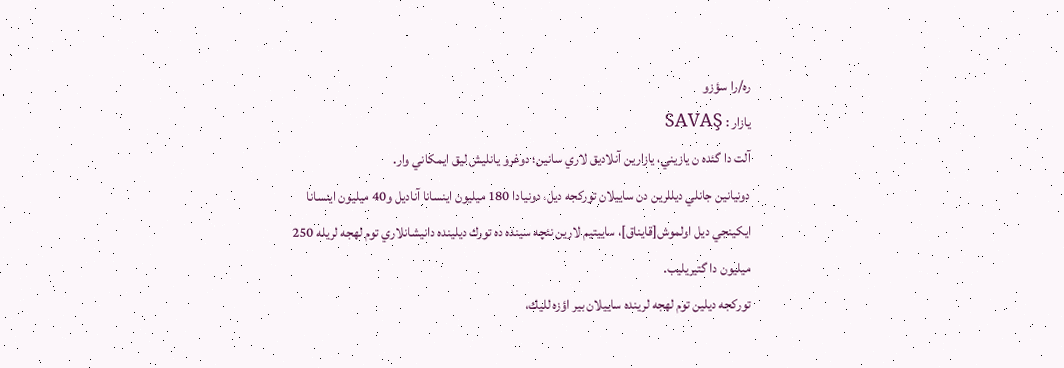ره/را سؤزو
یازار : SAVAŞ
آلت دا گئده ن يازيني، يازارين آنلاديق لاري سانين؛ دوغرو يانليش ليق ايمكاني وار.
دونيانين جانلي ديللرين دن ساييلان توركجه ديل، دونيادا 180 ميليون اينسانا آناديل و40 ميليون اينسانا ايكينجي ديل اولموش[قايناق]، ساييتيم لارين نئچه سينده ده تورك ديلينده دانيشانلاري توم لهجه لريله 250 ميليون دا گتيريليب.
توركجه ديلين توم لهجه لرينده ساييلان بير اؤزه لليك،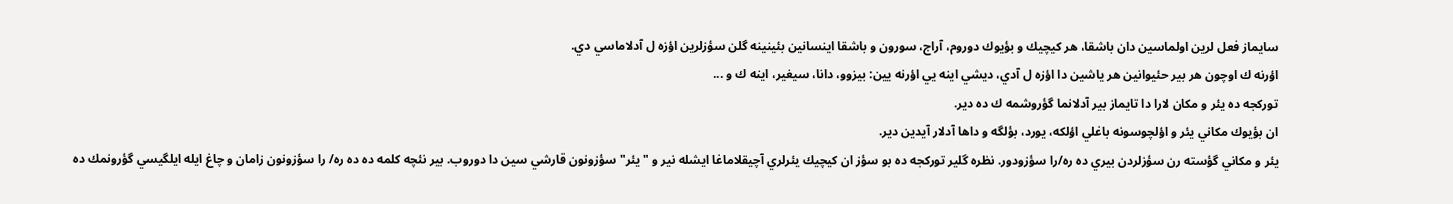سايماز فعل لرين اولماسين دان باشقا، هر كيچيك و بؤيوك دوروم، آراج، سورون و باشقا اينسانين بئينينه گلن سؤزلرين اؤزه ل آدلاماسي دي.
اؤرنه ك اوچون هر بير حئيوانين هر ياشين دا اؤزه ل آدي، ديشي اينه يي اؤرنه يين: بيزوو، دانا، سيغير، اينه ك و ...
توركجه ده يئر و مكان لارا دا تايماز بير آدلانما گؤروشمه ك ده دير.
ان بؤيوك مكاني يئر و اؤلچوسونه باغلي اؤلكه، يورد، بؤلگه و داها آدلار آيدين دير.
يئر و مكاني گؤسته رن سؤزلردن بيري ده ره/را سؤزودور. نظره گلير توركجه ده بو سؤز ان كيچيك يئرلري آچيقلاماغا ايشله نير و "يئر" سؤزونون قارشي سين دا دوروب. بير نئچه كلمه ده ده ره/ را سؤزونون زامان و چاغ ايله ايلگيسي گؤرونمك ده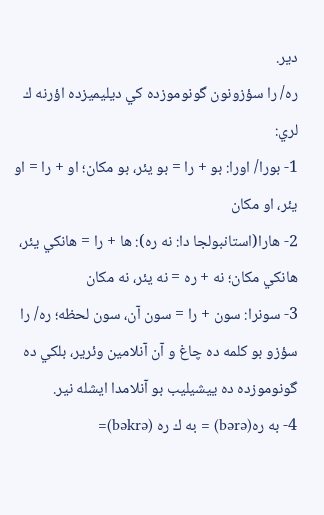دير.
ره/ را سؤزونون گونوموزده كي ديليميزده اؤرنه ك لري:
1- بورا/ اورا: بو + را = بو يئر، بو مكان؛ او + را = او يئر، او مكان
2- هارا(استانبولجا دا: نه ره): ها + را = هانكي يئر، هانكي مكان؛ نه + ره = نه يئر، نه مكان
3- سونرا: سون + را = سون آن، سون لحظه؛ ره/ را سؤزو بو كلمه ده چاغ و آن آنلامين وئرير، بلكي ده گونوموزده ده ييشيليب بو آنلامدا ايشله نير.
4- به ره(bərə) = به ك ره (bəkrə)=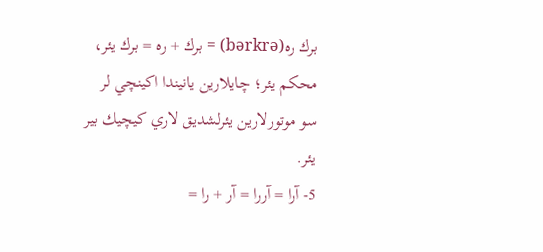برك ره(bərkrə) = برك + ره = برك يئر، محكم يئر؛ چايلارين يانيندا اكينچي لر سو موتورلارين يئرلشديق لاري كيچيك بير يئر.
5- آرا = آررا = آر + را =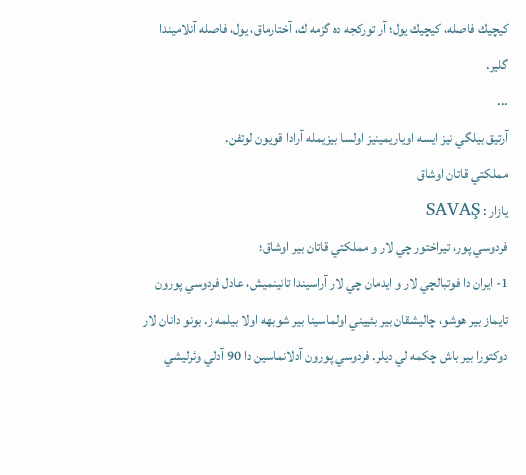كيچيك فاصله، كيچيك يول؛ آر توركجه ده گزمه ك، آختارماق، يول، فاصله آنلاميندا گلير.
...
آرتيق بيلگي نيز ايسه اوياريمينيز اولسا بيزيمله آرادا قويون لوتفن.
مملكتي قاتان اوشاق
یازار : SAVAŞ
فردوسي پور، تيراختور چي لار و مملكتي قاتان بير اوشاق؛
1- ايران دا فوتبالچي لار و ايدمان چي لار آراسيندا تانينميش، عادل فردوسي پورون تايماز بير هوشو، چاليشقان بير بئييني اولماسينا بير شوبهه اولا بيلمه ز. بونو دانان لار دوكتورا بير باش چكمه لي ديلر. فردوسي پورون آدلانماسين دا 90 آدلي وئرليشي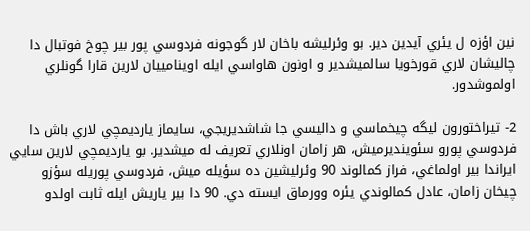نين اؤزه ل يئري آيدين دير. بو وئرليشه باخان لار گوجونه فردوسي پور بير چوخ فوتبال دا چاليشان لاري قورخويا سالميشدير و اونون هاواسي ايله اوينامييان لارين قارا گونلري اولموشدور.

2- تيراختورون ليگه چيخماسي و داليسي جا شاشديريجي، سايماز يارديمچي لاري باش دا فردوسي پورو سئوينديرميش، هر زامان اونلاري تعريف له ميشدير. بو يارديمچي لارين سايي ايراندا بير اولماغي، فراز كمالوند 90 وئرليشين ده سؤيله ميش، فردوسي پوريله سؤزو چيخان زامان، عادل كمالوندي يئره وورماق ايسته دي. 90 دا بير ياريش ايله ثابت اولدو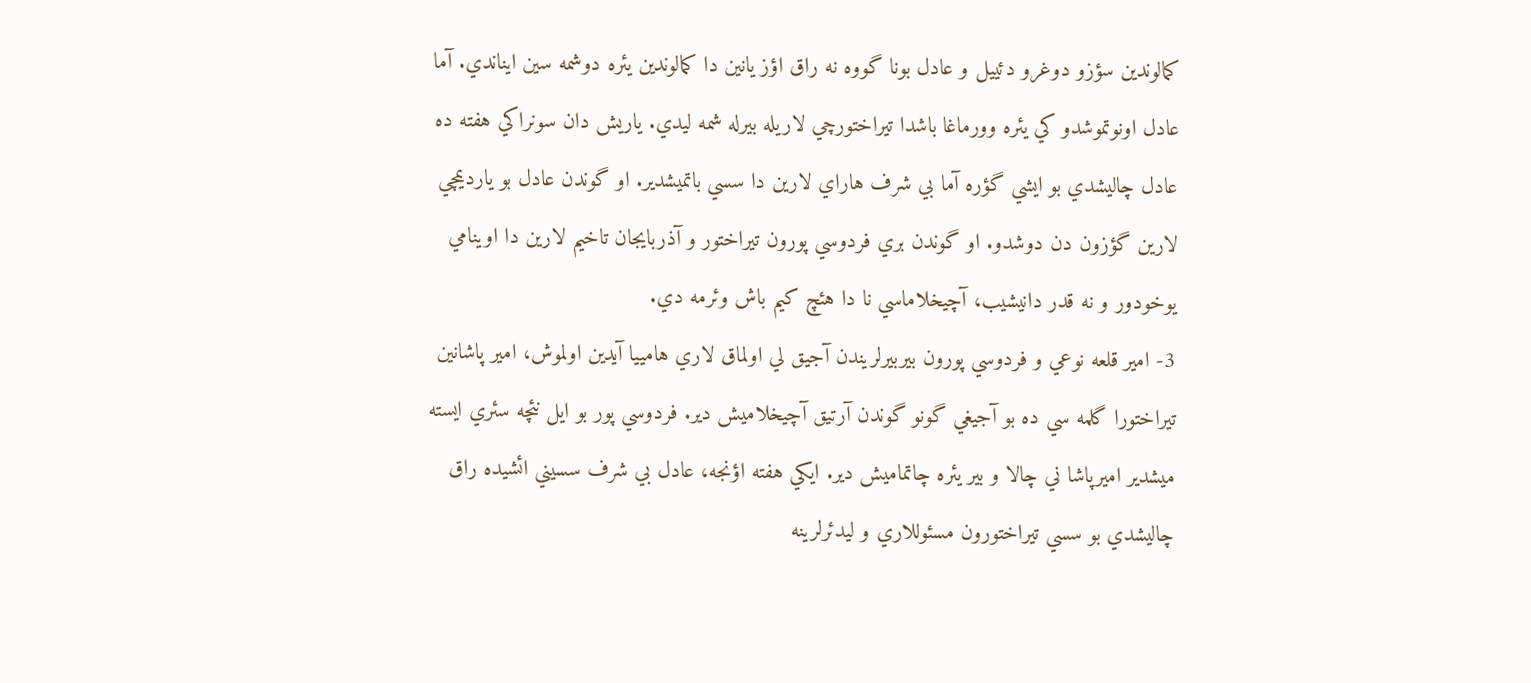كمالوندين سؤزو دوغرو دئييل و عادل بونا گووه نه راق اؤز يانين دا كمالوندين يئره دوشمه سين ايناندي. آما عادل اونوتموشدو كي يئره وورماغا باشدا تيراختورچي لاريله بيرله شمه ليدي. ياريش دان سونراكي هفته ده عادل چاليشدي بو ايشي گؤره آما بي شرف هاراي لارين دا سسي باتميشدير. او گوندن عادل بو يارديمچي لارين گؤزون دن دوشدو. او گوندن بري فردوسي پورون تيراختور و آذربايجان تاخيم لارين دا اوينامي يوخودور و نه قدر دانيشيب، آچيخلاماسي نا دا هئچ كيم باش وئرمه دي.
3- امير قلعه نوعي و فردوسي پورون بيربيرلريندن آجيق لي اولماق لاري هامييا آيدين اولموش، امير پاشانين تيراختورا گلمه سي ده بو آجيغي گونو گوندن آرتيق آچيخلاميش دير. فردوسي پور بو ايل نئچه سئري ايسته ميشدير اميرپاشا ني چالا و بير يئره چاتماميش دير. ايكي هفته اؤنجه، عادل بي شرف سسيني ائشيده راق چاليشدي بو سسي تيراختورون مسئوللاري و ليدئرلرينه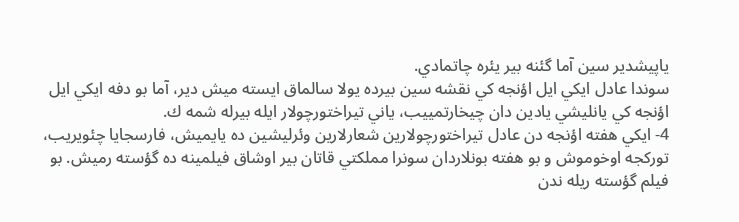ياپيشدير سين آما گئنه بير يئره چاتمادي.
سوندا عادل ايكي ايل اؤنجه كي نقشه سين بيرده يولا سالماق ايسته ميش دير، آما بو دفه ايكي ايل اؤنجه كي يانليشي يادين دان چيخارتمييب، ياني تيراختورچولار ايله بيرله شمه ك.
4- ايكي هفته اؤنجه دن عادل تيراختورچولارين شعارلارين وئرليشين ده يايميش، فارسجايا چئويريب، توركجه اوخوموش و بو هفته بونلاردان سونرا مملكتي قاتان بير اوشاق فيلمينه ده گؤسته رميش. بو فيلم گؤسته ريله ندن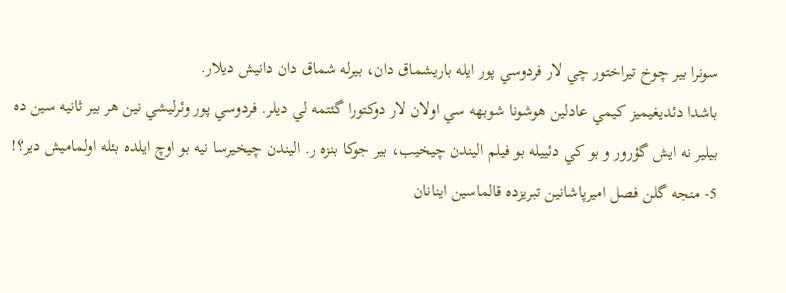سونرا بير چوخ تيراختور چي لار فردوسي پور ايله باريشماق دان، بيرله شماق دان دانيش ديلار.
باشدا دئديغيميز كيمي عادلين هوشونا شوبهه سي اولان لار دوكتورا گئتمه لي ديلر. فردوسي پور وئرليشي نين هر بير ثانيه سين ده بيلير نه ايش گؤرور و بو كي دئييله بو فيلم اليندن چيخيب، بير جوكا بنزه ر. اليندن چيخيرسا نيه بو اوچ ايلده بئله اولماميش دير؟!
5- منجه گلن فصل اميرپاشانين تبريزده قالماسين اينانان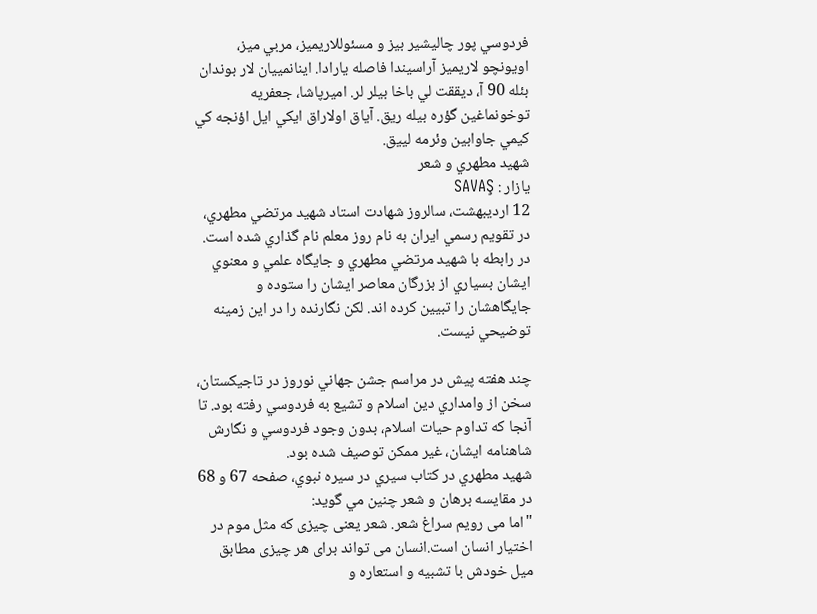فردوسي پور چاليشير بيز و مسئوللاريميز، مربي ميز، اويونچو لاريميز آراسيندا فاصله يارادا. اينانمييان لار بوندان بئله 90 آ، ديققت لي باخا بيلر لر. اميرپاشا، جعفريه توخونماغين گؤره بيله ريق. آياق اولاراق ايكي ايل اؤنجه كي كيمي جاوابين وئرمه لييق.
شهيد مطهري و شعر
یازار : SAVAŞ
12 ارديبهشت، سالروز شهادت استاد شهيد مرتضي مطهري، در تقويم رسمي ايران به نام روز معلم نام گذاري شده است. در رابطه با شهيد مرتضي مطهري و جايگاه علمي و معنوي ايشان بسياري از بزرگان معاصر ايشان را ستوده و جايگاهشان را تبيين كرده اند. لكن نگارنده را در اين زمينه توضيحي نيست.

چند هفته پيش در مراسم جشن جهاني نوروز در تاجيكستان، سخن از وامداري دين اسلام و تشيع به فردوسي رفته بود. تا آنجا كه تداوم حيات اسلام، بدون وجود فردوسي و نگارش شاهنامه ايشان، غير ممكن توصيف شده بود.
شهيد مطهري در كتاب سيري در سيره نبوي، صفحه 67 و 68 در مقايسه برهان و شعر چنين مي گويد:
"اما مى رويم سراغ شعر. شعر يعنى چيزى كه مثل موم در اختيار انسان است.انسان مى تواند براى هر چيزى مطابق ميل خودش با تشبيه و استعاره و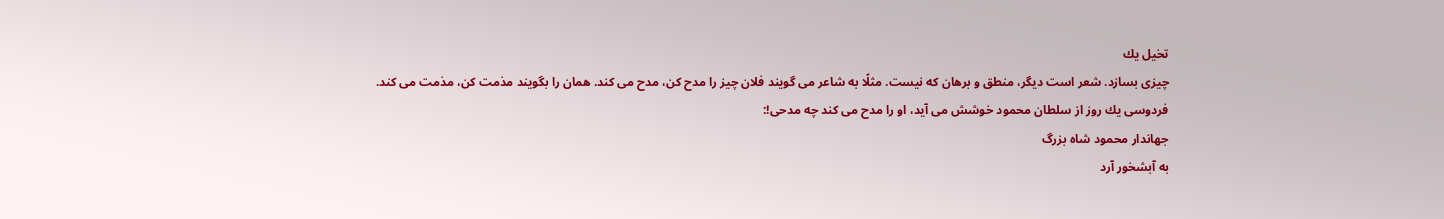تخيل يك
چيزى بسازد. شعر است ديگر، منطق و برهان كه نيست. مثلًا به شاعر مى گويند فلان چيز را مدح كن، مدح مى كند. همان را بگويند مذمت كن، مذمت مى كند. فردوسى يك روز از سلطان محمود خوشش مى آيد، او را مدح مى كند چه مدحى!:
جهاندار محمود شاه بزرگ
به آبشخور آرد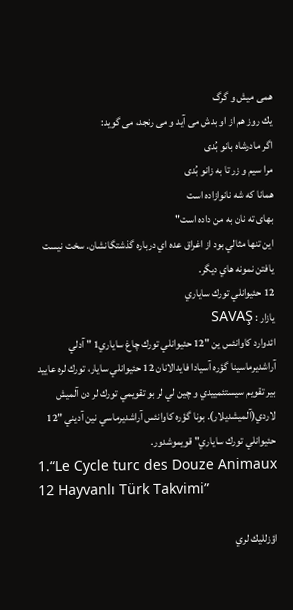همى ميش و گرگ
يك روز هم از او بدش مى آيد و مى رنجد، مى گويد:
اگر مادرشاه بانو بُدى
مرا سيم و زر تا به زانو بُدى
همانا كه شه نانوازاده است
بهاى ته نان به من داده است"
اين تنها مثالي بود از اغراق عده اي درباره گذشتگانشان. سخت نيست يافتن نمونه هاي ديگر.
12 حئيوانلي تورك ساياري
یازار : SAVAŞ
ائدوارد كاوانئس ين "12 حئيوانلي تورك چاغ ساياري1 " آدلي آراشديرماسينا گؤره آسيادا فايدالانان 12 حئيوانلي سايار، تورك لره عاييد بير تقويم سيستئمييدي و چين لي لر بو تقويمي تورك لر دن آلميش لاردي(آلميشديلار). بونا گؤره كاوانئس آراشديرماسي نين آديني "12 حئيوانلي تورك ساياري" قويموشدور.
1.“Le Cycle turc des Douze Animaux 12 Hayvanlı Türk Takvimi”

اؤزلليك لري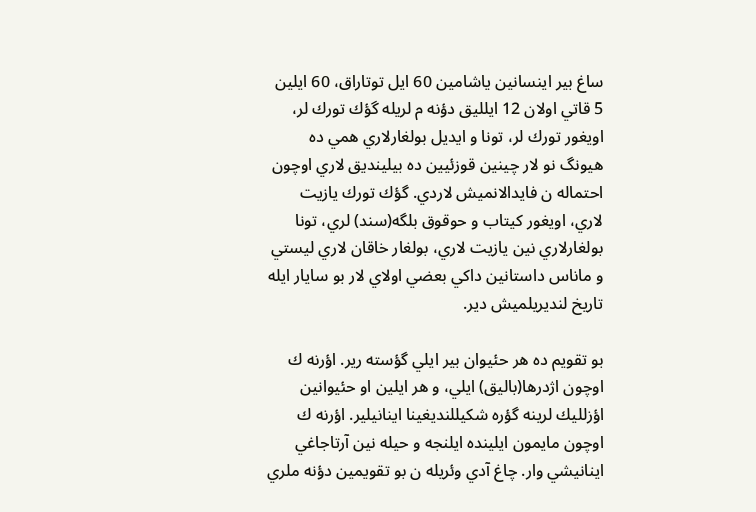ساغ بير اينسانين ياشامين 60 ايل توتاراق، 60 ايلين 5 قاتي اولان 12 ايلليق دؤنه م لريله گؤك تورك لر، اويغور تورك لر، تونا و ايديل بولغارلاري همي ده هيونگ نو لار چينين قوزئيين ده بيلينديق لاري اوچون احتماله ن فايدالانميش لاردي. گؤك تورك يازيت لاري، اويغور كيتاب و حوقوق بلگه(سند) لري، تونا بولغارلاري نين يازيت لاري، بولغار خاقان لاري ليستي و ماناس داستانين داكي بعضي اولاي لار بو سايار ايله تاريخ لنديريلميش دير.

بو تقويم ده هر حئيوان بير ايلي گؤسته رير. اؤرنه ك اوچون اژدرها(باليق) ايلي، و هر ايلين او حئيوانين اؤزلليك لرينه گؤره شكيللنديغينا اينانيلير. اؤرنه ك اوچون مايمون ايلينده ايلنجه و حيله نين آرتاجاغي اينانيشي وار. چاغ آدي وئريله ن بو تقويمين دؤنه ملري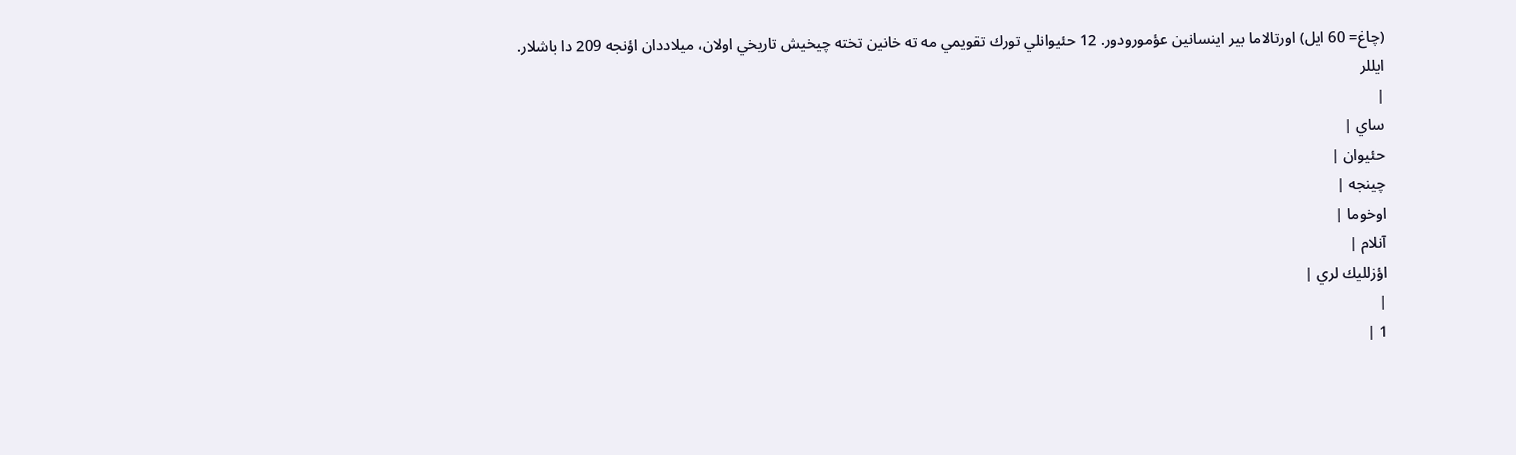(چاغ= 60 ايل) اورتالاما بير اينسانين عؤمورودور. 12 حئيوانلي تورك تقويمي مه ته خانين تخته چيخيش تاريخي اولان، ميلاددان اؤنجه 209 دا باشلار.
ايللر
|
ساي |
حئيوان |
چينجه |
اوخوما |
آنلام |
اؤزلليك لري |
|
1 |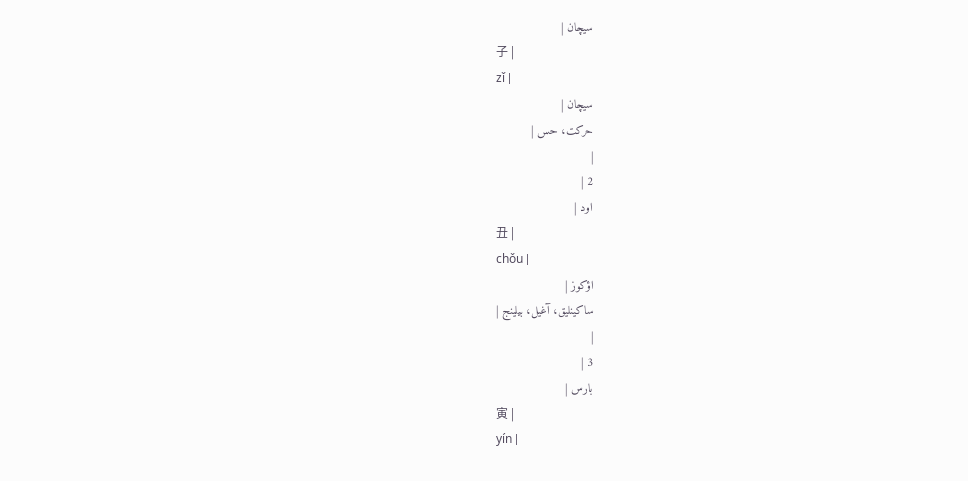سيچان |
子 |
zǐ |
سيچان |
حركت، حس |
|
2 |
اود |
丑 |
chǒu |
اؤكوز |
ساكينليق، آغيل، بيلينج |
|
3 |
بارس |
寅 |
yín |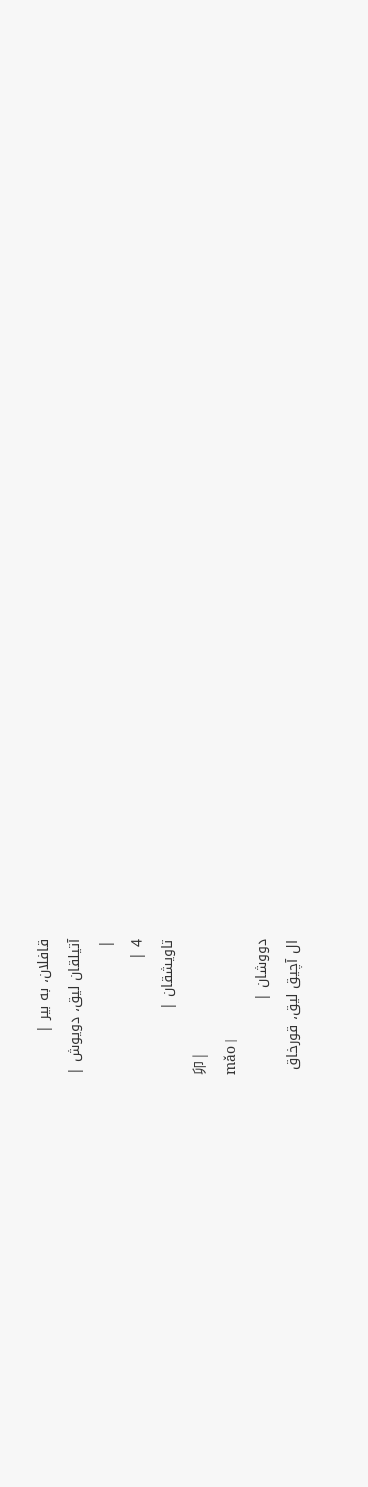قافلان، به بير |
آتيلقان ليق، دويوش |
|
4 |
تاويشقان |
卯 |
mǎo |
دووشان |
ال آچيق ليق، قورخاق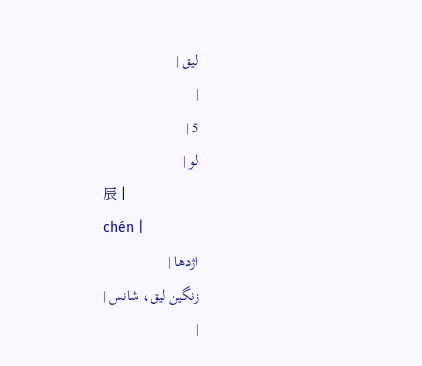ليق |
|
5 |
لو |
辰 |
chén |
اژدها |
زنگين ليق، شانس |
|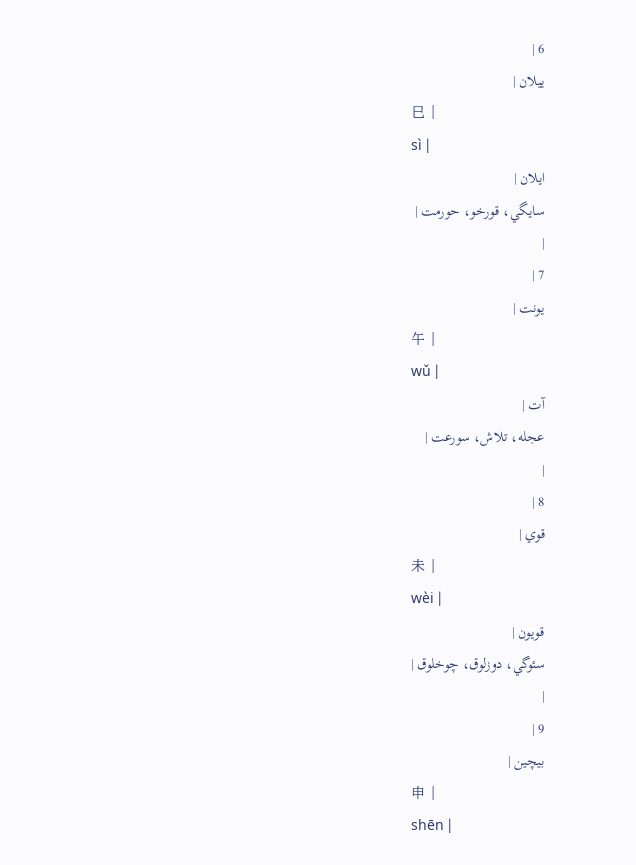6 |
ييلان |
巳 |
sì |
ايلان |
سايگي، قورخو، حورمت |
|
7 |
يونت |
午 |
wǔ |
آت |
عجله، تلاش، سورعت |
|
8 |
قوي |
未 |
wèi |
قويون |
سئوگي، دوزلوق، چوخلوق |
|
9 |
بيچين |
申 |
shēn |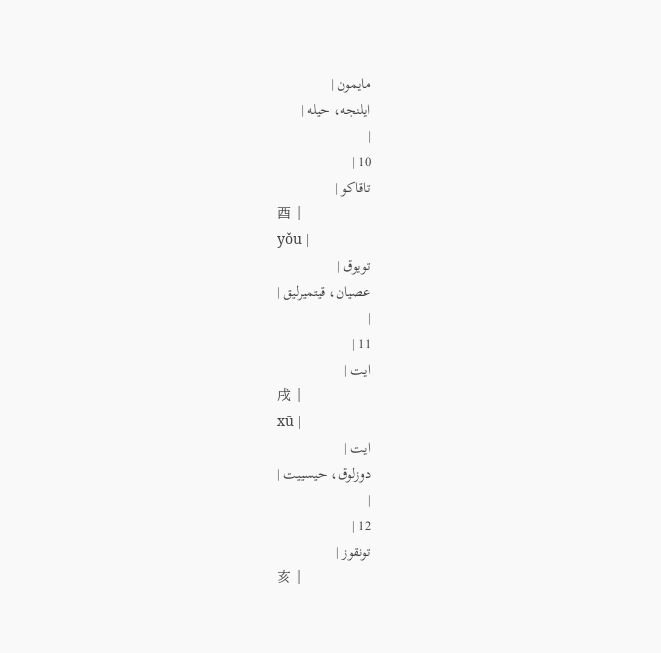مايمون |
ايلنجه، حيله |
|
10 |
تاقاكو |
酉 |
yǒu |
تويوق |
عصيان، قيتميرليق |
|
11 |
ايت |
戌 |
xū |
ايت |
دوزلوق، حيسييت |
|
12 |
تونقوز |
亥 |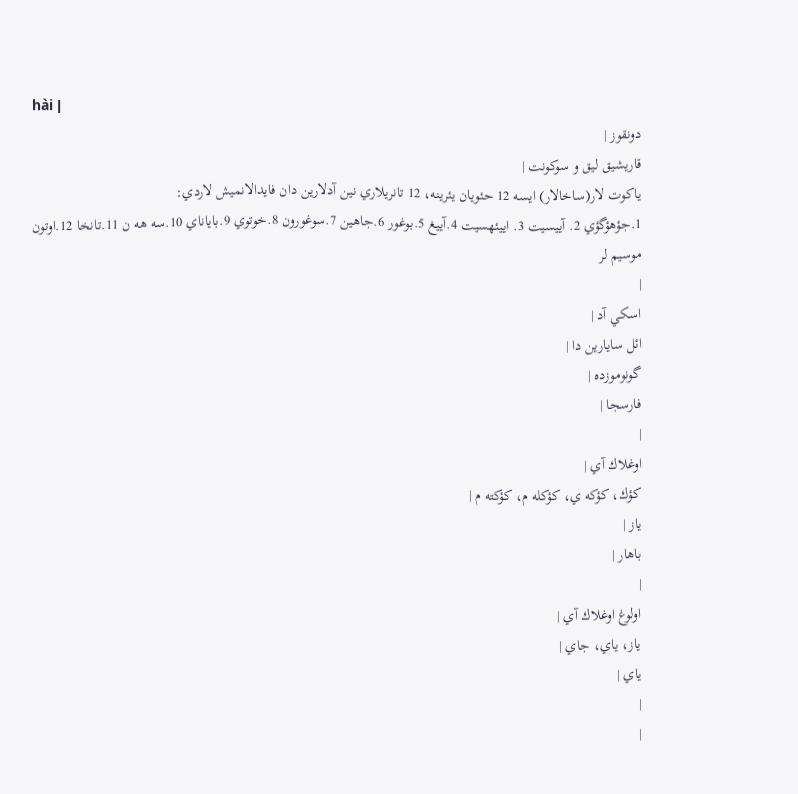hài |
دونقوز |
قاريشيق ليق و سوكونت |
ياكوت لار(ساخالار) ايسه 12 حئويان يئرينه، 12 تانريلاري نين آدلارين دان فايدالانميش لاردي:
1.جؤهؤگؤي 2. آييسيت 3. اييئهسيت 4.آييغ 5.بوغور 6.جاهين 7.سوغورون 8.خوتوي 9.باياناي 10.سه هه ن 11.تانخا 12.اوتون
موسيم لر
|
اسكي آد |
ائل سايارين دا |
گونوموزده |
فارسجا |
|
اوغلاك آي |
كؤك، كؤكه ي، كؤكله م، كؤكته م |
ياز |
باهار |
|
اولوغ اوغلاك آي |
ياز، ياي، جاي |
ياي |
|
|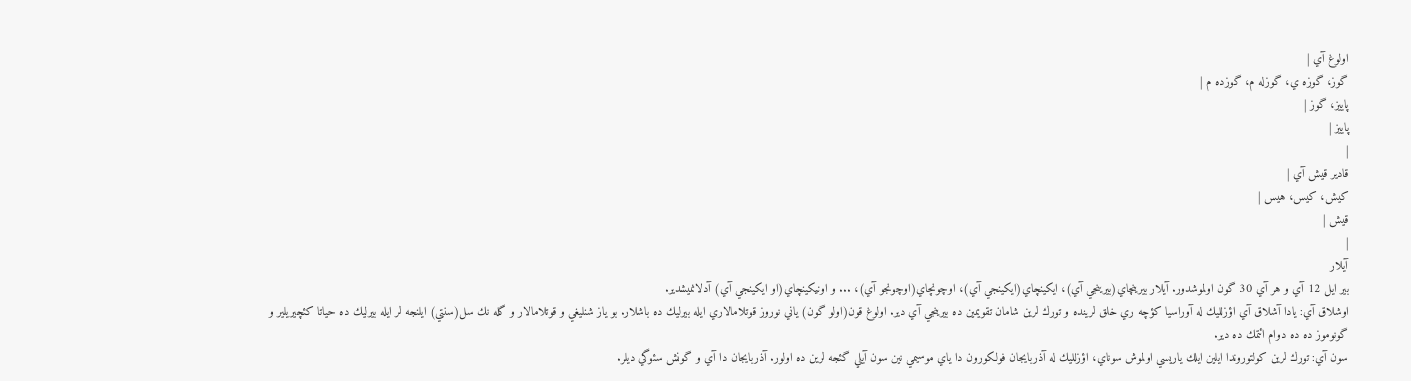اولوغ آي |
گوز، گوزه ي، گوزله م، گوزده م |
پاييز، گوز |
پاييز |
|
قادير قيش آي |
كيش، كيس، هيس |
قيش |
|
آيلار
بير ايل 12 آي و هر آي 30 گون اولموشدور. آيلار بيرينچاي(بيرينجي آي)، ايكينچاي(ايكينجي آي)، اوچونچاي(اوچونجو آي)، ... و اونيكينچاي(او ايكينجي آي) آدلانميشدير.
اوشلاق آي: يادا آشلاق آي اؤزلليك له آوراسيا كؤچه ري خلق لرينده و تورك لرين شامان تقويمين ده بيرينجي آي دير. اولوغ قون(اولو گون) ياني نوروز قوتلامالاري ايله بيرليك ده باشلار. بو ياز شنليغي و قوتلامالار و گله نك سل(سنتي) ايلنجه لر ايله بيرليك ده حياتا كئچيريلير و گونوموز ده ده دوام ائتمك ده دير.
سون آي: تورك لرين كولتوروندا ايلين ايلك ياريسي اولموش سوناي، اؤزلليك له آذربايجان فولكورون دا ياي موسيمي نين سون آيلي گئجه لرين ده اولور. آذربايجان دا آي و گونش سئوگي ديلر.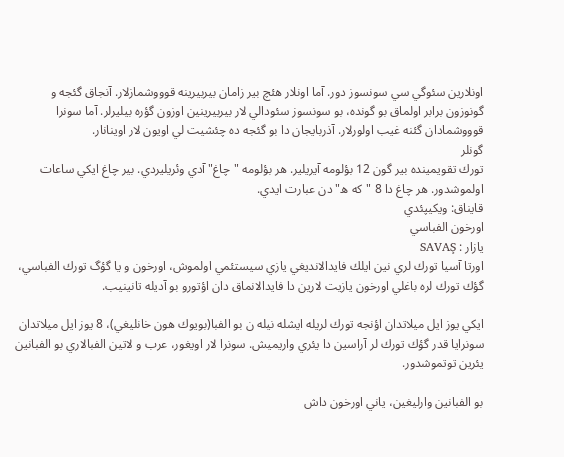اونلارين سئوگي سي سونسوز دور. آما اونلار هئچ بير زامان بيربيرينه قوووشمازلار. آنجاق گئجه و گونوزون برابر اولماق بو گونده، بو سونسوز سئودالي لار بيربيرينين اوزون گؤره بيليرلر. آما سونرا قوووشمادان گئنه غيب اولورلار. آذربايجان دا بو گئجه ده چئشيت لي اويون لار اوينانار.
گونلر
تورك تقويمينده بير گون 12 بؤلومه آيريلير. هر بؤلومه "چاغ" آدي وئريليردي. بير چاغ ايكي ساعات اولموشدور. هر چاغ دا 8 "كه ه" دن عبارت ايدي.
قايناق: ويكيپئدي
اورخون الفباسي
یازار : SAVAŞ
اورتا آسيا تورك لري نين ايلك فايدالانديغي يازي سيستئمي اولموش، اورخون و يا گؤگ تورك الفباسي، گؤك تورك لره باغلي اورخون يازيت لارين دا فايدالانماق دان اؤتورو بو آديله تانينيب.

ايكي يوز ايل ميلاتدان اؤنجه تورك لريله ايشله نيله ن بو الفبا(بويوك هون خانليغي)، 8 يوز ايل ميلاتدان سونرايا قدر گؤك تورك لر آراسين دا يئري واريميش. سونرا لار اويغور، عرب و لاتين الفبالاري بو الفبانين يئرين توتموشدور.

بو الفبانين وارليغين، ياني اورخون داش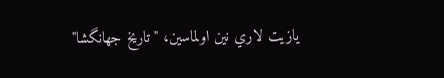يازيت لاري نين اولماسين، "تاريخ جهانگشا"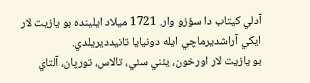آدلي كيتاب دا سؤزو وار. 1721 ميلاد ايلينده بو يازيت لار ايكي آراشديرماچي ايله دونيايا تانيدديريلدي.
بو يازيت لار اورخون، يئني سئي، تالاس، تورپان، آلتاي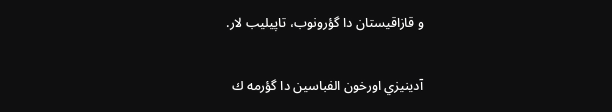و قازاقيستان دا گؤرونوب، تاپيليب لار.

آدينيزي اورخون الفباسين دا گؤرمه ك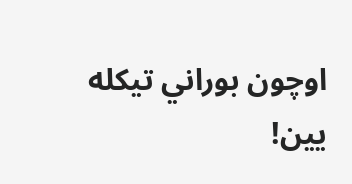اوچون بوراني تيكله يين!